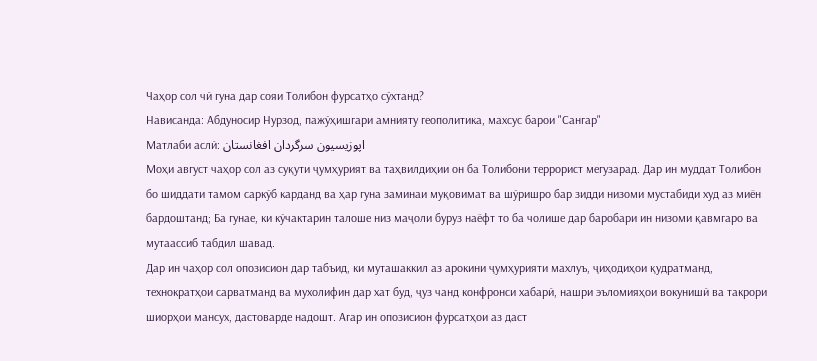Чаҳор сол чӣ гуна дар сояи Толибон фурсатҳо сӯхтанд?
Нависанда: Абдуносир Нурзод, пажӯҳишгари амнияту геополитика, махсус барои "Сангар"
Матлаби аслӣ: اپوزیسیون سرگردان افغانستان
Моҳи август чаҳор сол аз суқути ҷумҳурият ва таҳвилдиҳии он ба Толибони террорист мегузарад. Дар ин муддат Толибон бо шиддати тамом саркӯб карданд ва ҳар гуна заминаи муқовимат ва шӯришро бар зидди низоми мустабиди худ аз миён бардоштанд; Ба гунае, ки кӯчактарин талоше низ маҷоли буруз наёфт то ба чолише дар баробари ин низоми қавмгаро ва мутаассиб табдил шавад.
Дар ин чаҳор сол опозисион дар табъид, ки муташаккил аз арокини ҷумҳурияти махлуъ, ҷиҳодиҳои қудратманд, технократҳои сарватманд ва мухолифин дар хат буд, ҷуз чанд конфронси хабарӣ, нашри эъломияҳои вокунишӣ ва такрори шиорҳои мансух, дастоварде надошт. Агар ин опозисион фурсатҳои аз даст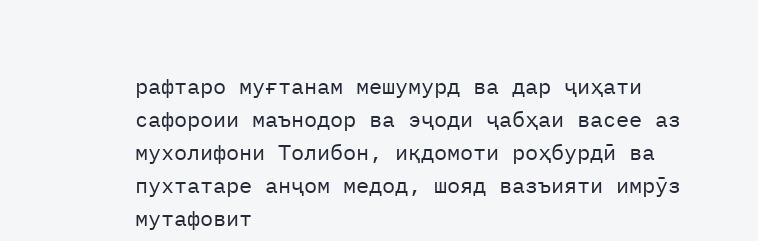рафтаро муғтанам мешумурд ва дар ҷиҳати сафороии маънодор ва эҷоди ҷабҳаи васее аз мухолифони Толибон, иқдомоти роҳбурдӣ ва пухтатаре анҷом медод, шояд вазъияти имрӯз мутафовит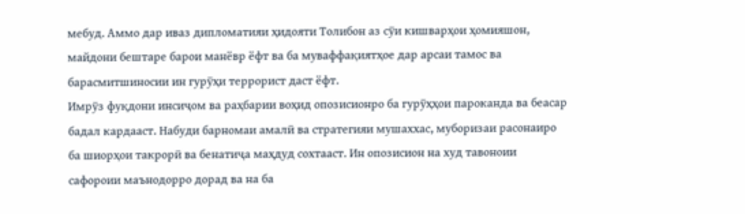мебуд. Аммо дар иваз дипломатияи ҳидояти Толибон аз сӯи кишварҳои ҳомияшон, майдони бештаре барои манёвр ёфт ва ба муваффақиятҳое дар арсаи тамос ва барасмитшиносии ин гурӯҳи террорист даст ёфт.
Имрӯз фуқдони инсиҷом ва раҳбарии воҳид опозисионро ба гурӯҳҳои пароканда ва беасар бадал кардааст. Набуди барномаи амалӣ ва стратегияи мушаххас, муборизаи расонаиро ба шиорҳои такрорӣ ва бенатиҷа маҳдуд сохтааст. Ин опозисион на худ тавоноии сафороии маънодорро дорад ва на ба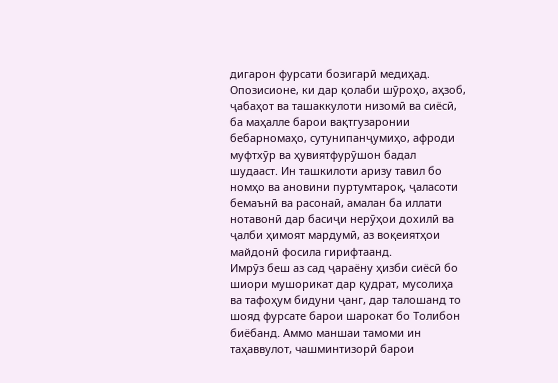дигарон фурсати бозигарӣ медиҳад.
Опозисионе, ки дар қолаби шӯроҳо, аҳзоб, ҷабаҳот ва ташаккулоти низомӣ ва сиёсӣ, ба маҳалле барои вақтгузаронии бебарномаҳо, сутунипанҷумиҳо, афроди муфтхӯр ва ҳувиятфурӯшон бадал шудааст. Ин ташкилоти аризу тавил бо номҳо ва ановини пуртумтароқ, ҷаласоти бемаънӣ ва расонаӣ, амалан ба иллати нотавонӣ дар басиҷи нерӯҳои дохилӣ ва ҷалби ҳимоят мардумӣ, аз воқеиятҳои майдонӣ фосила гирифтаанд.
Имрӯз беш аз сад ҷараёну ҳизби сиёсӣ бо шиори мушорикат дар қудрат, мусолиҳа ва тафоҳум бидуни ҷанг, дар талошанд то шояд фурсате барои шарокат бо Толибон биёбанд. Аммо маншаи тамоми ин таҳаввулот, чашминтизорӣ барои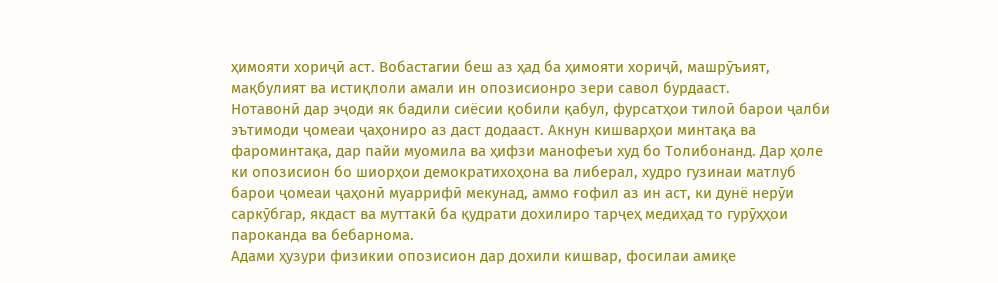ҳимояти хориҷӣ аст. Вобастагии беш аз ҳад ба ҳимояти хориҷӣ, машрӯъият, мақбулият ва истиқлоли амали ин опозисионро зери савол бурдааст.
Нотавонӣ дар эҷоди як бадили сиёсии қобили қабул, фурсатҳои тилоӣ барои ҷалби эътимоди ҷомеаи ҷаҳониро аз даст додааст. Акнун кишварҳои минтақа ва фароминтақа, дар пайи муомила ва ҳифзи манофеъи худ бо Толибонанд. Дар ҳоле ки опозисион бо шиорҳои демократихоҳона ва либерал, худро гузинаи матлуб барои ҷомеаи ҷаҳонӣ муаррифӣ мекунад, аммо ғофил аз ин аст, ки дунё нерӯи саркӯбгар, якдаст ва муттакӣ ба қудрати дохилиро тарҷеҳ медиҳад то гурӯҳҳои пароканда ва бебарнома.
Адами ҳузури физикии опозисион дар дохили кишвар, фосилаи амиқе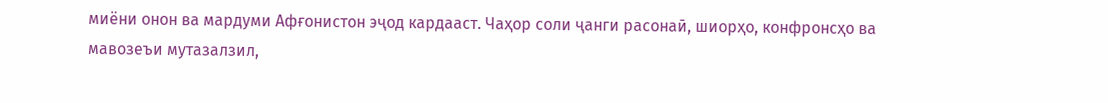миёни онон ва мардуми Афғонистон эҷод кардааст. Чаҳор соли ҷанги расонаӣ, шиорҳо, конфронсҳо ва мавозеъи мутазалзил,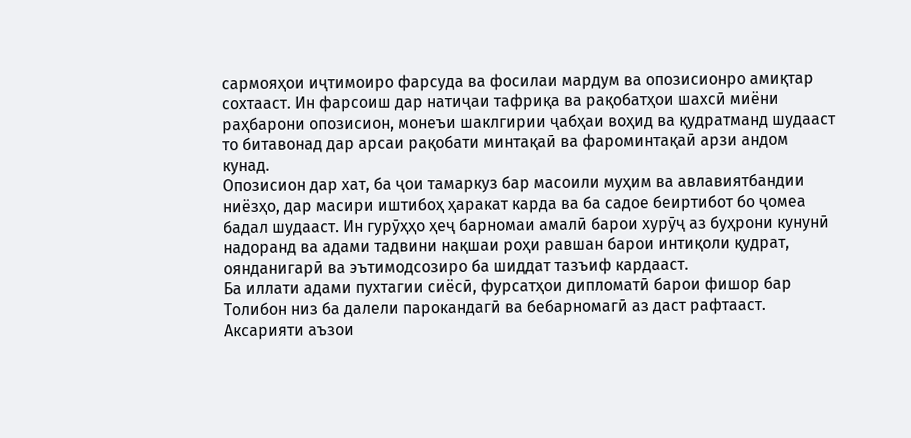сармояҳои иҷтимоиро фарсуда ва фосилаи мардум ва опозисионро амиқтар сохтааст. Ин фарсоиш дар натиҷаи тафриқа ва рақобатҳои шахсӣ миёни раҳбарони опозисион, монеъи шаклгирии ҷабҳаи воҳид ва қудратманд шудааст то битавонад дар арсаи рақобати минтақаӣ ва фароминтақаӣ арзи андом кунад.
Опозисион дар хат, ба ҷои тамаркуз бар масоили муҳим ва авлавиятбандии ниёзҳо, дар масири иштибоҳ ҳаракат карда ва ба садое беиртибот бо ҷомеа бадал шудааст. Ин гурӯҳҳо ҳеҷ барномаи амалӣ барои хурӯҷ аз буҳрони кунунӣ надоранд ва адами тадвини нақшаи роҳи равшан барои интиқоли қудрат, оянданигарӣ ва эътимодсозиро ба шиддат тазъиф кардааст.
Ба иллати адами пухтагии сиёсӣ, фурсатҳои дипломатӣ барои фишор бар Толибон низ ба далели парокандагӣ ва бебарномагӣ аз даст рафтааст. Аксарияти аъзои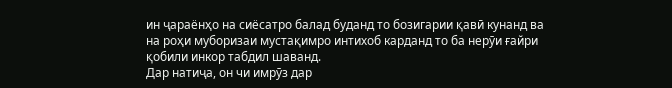ин ҷараёнҳо на сиёсатро балад буданд то бозигарии қавӣ кунанд ва на роҳи муборизаи мустақимро интихоб карданд то ба нерӯи ғайри қобили инкор табдил шаванд.
Дар натиҷа, он чи имрӯз дар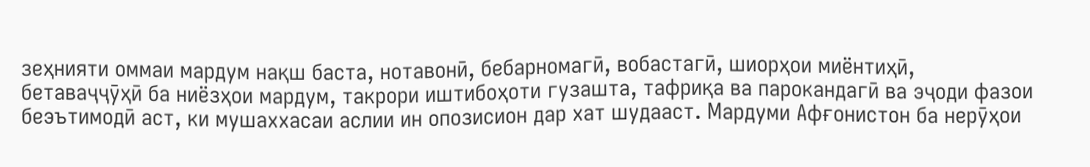зеҳнияти оммаи мардум нақш баста, нотавонӣ, бебарномагӣ, вобастагӣ, шиорҳои миёнтиҳӣ, бетаваҷҷӯҳӣ ба ниёзҳои мардум, такрори иштибоҳоти гузашта, тафриқа ва парокандагӣ ва эҷоди фазои беэътимодӣ аст, ки мушаххасаи аслии ин опозисион дар хат шудааст. Мардуми Афғонистон ба нерӯҳои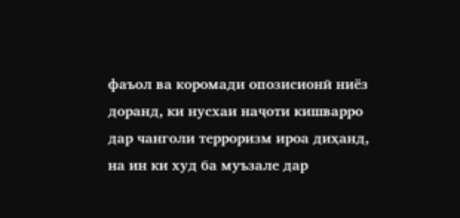фаъол ва коромади опозисионӣ ниёз доранд, ки нусхаи наҷоти кишварро дар чанголи терроризм ироа диҳанд, на ин ки худ ба муъзале дар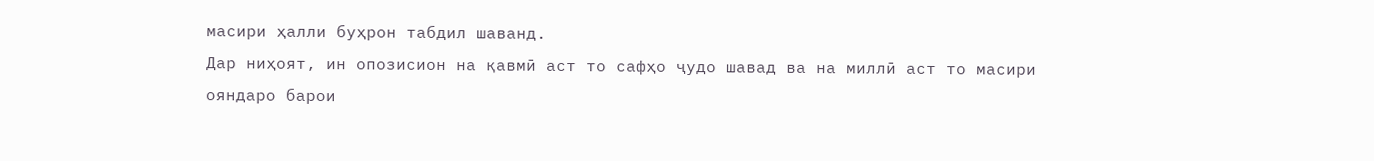масири ҳалли буҳрон табдил шаванд.
Дар ниҳоят, ин опозисион на қавмӣ аст то сафҳо ҷудо шавад ва на миллӣ аст то масири ояндаро барои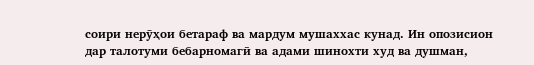соири нерӯҳои бетараф ва мардум мушаххас кунад. Ин опозисион дар талотуми бебарномагӣ ва адами шинохти худ ва душман,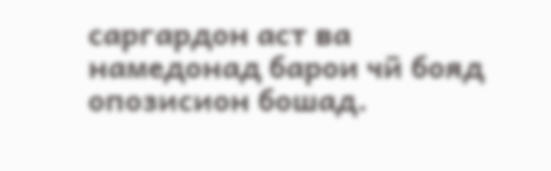саргардон аст ва намедонад барои чӣ бояд опозисион бошад.